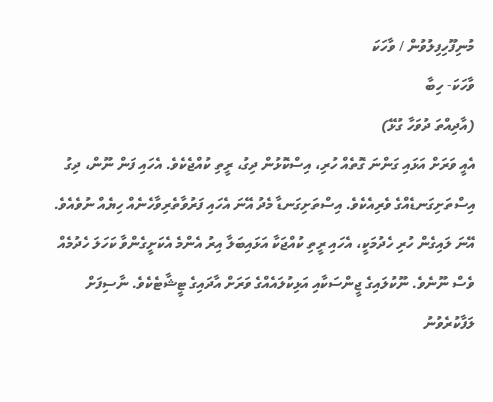މުނިފޫހިފިލުވުން / ވާހަކަ
ވާހަކަ- ހިބާ
(އާދިއްތަ ދުވަހާ ގުޅޭ)
އެއީ ވަރަށް އަޅައި ގަންނަ ގޮތެއް ހުރި، އިސްކޮޅުން ދިގު، ރީތި ކުއްޖެކެވެ. އެހައި ފަން ނޫން، ދިގު އިސްތަށިގަނޑެއްގެ ވެރިއެކެވެ. އިސްތަށިގަނޑާ މެދު އޭނަ އެހައި ފަރުވާތެރިވާހެނެއް ހިޔެއް ނުވެއެވެ. އޭނަ ލައިގެން ހުރި ހެދުމަކީ، އެހައި ރީތި ކުއްޖަކާ އަޅައިބަލާ އިރު އެންމެ އެކަށީގެންވާ ކަހަލަ ހެދުމެއް ވެސް ނޫނެވެ. ނޫކުލައިގެ ޖީންސަކާއި އަޅިކުލައެއްގެ ވަރަށް އާދައިގެ ޓީޝާޓެކެވެ. ނާސިފަށް ލަފާކުރެވުނު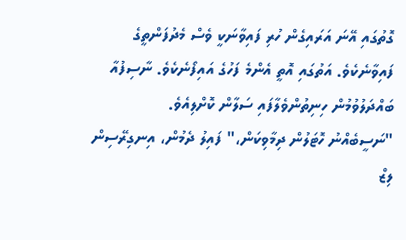ގޮތުގައި އޭނަ އަރައިގެން ހުރި ފައިވާނަކީ ވެސް މެދުފަންތީގެ ފައިވާނެކެވެ. އަތުގައި އޮތީ އެންމެ ފަހުގެ އައިފޯނެކެވެ. ނާސިފުއާ ބައްދަލުވުމުން ހިނިތުންވެލާފައި ސަލާން ކޮށްލިއެވެ.
"ނަސީބެއްނު ހޮޓަލުން ދިމާވިކަން،" ފައިލު ދެމުން، އިނގިރޭސިން ލިޒް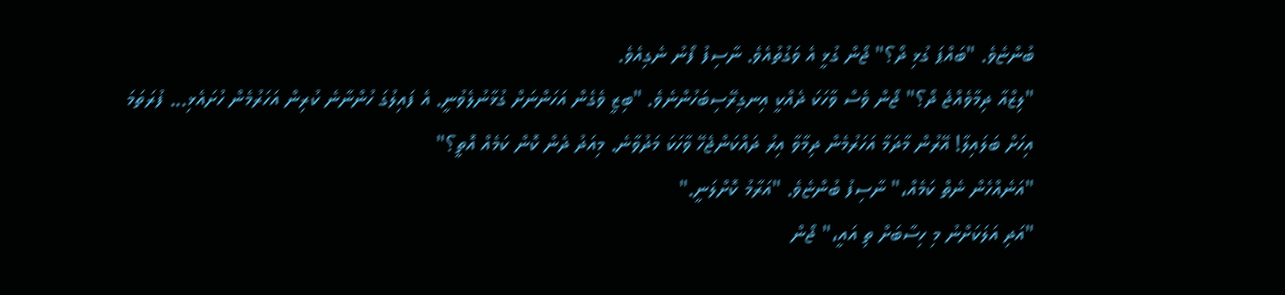ބުންޏެވެ. "ބައްޕަ ގުޅި ދޯ؟" ޖޯން ގުޅީ އެ ވަގުތުއެވެ. ނާސިފު ފޯނު ނެގިއެވެ.
"ލިޒްއާ ދިމާވެއްޖެ ދޯ؟" ޖޯން ވެސް ވާހަކަ ދެއްކީ އިނގިރޭސިބަހުންނެވެ. "ބިޒީ ވެގެން އަހަންނަށް ގުޅާނުލެވުނީ. އެ ފައިލުގަ ހުންނާނެ ކުރިން އަހަރުމެން ހުށައެޅި... ފުރަތަމަ އިހަށް ބަލައިލާ! އޭރުން މާދަމާ އަހަރުމެން ދިމާވާ އިރު ދައްކަންޖެހޭ ވާހަކަ މަދުވާނެ. މިއަދު ދެން ކޮން ކަމެއް އޮތީ؟"
"އަނެއްހެން ނެތް ކަމެއް،" ނާސިފު ބުންޏެވެ. "އަރާމު ކޮށްލަނީ."
"އަދި އަލަކަށްނު މި ހިސާބަށް ތި އައީ،" ޖޯން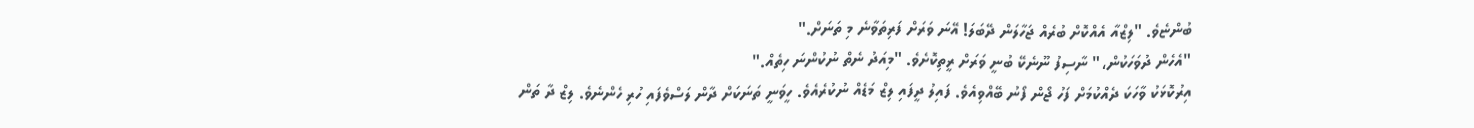ބުންޏެވެ. "ލިޒްއާ އެއްކޮށް ބުރެއް ޖަހާލަން ދޭބަލަ! އޭނަ ވަރަށް ފަރިތަވާނެ މި ތަނަށް."
"އެހެން ދުވަހަކުން،" ނާސިފު ނޫނެކޭ ބުނީ ވަރަށް ރީތިކޮށެވެ. "މިއަދު ނެތް ނުކުންނަ ހިތެއް."
އިރުކޮޅަކު ވާހަކަ ދެއްކުމަށް ފަހު ޖޯން ފޯނު ބޭއްވިއެވެ. ފައިލު ދީފައި ލިޒް މަޑެއް ނުކުރެއެވެ. ހީވަނީ ތަނަކަށް ދާން ލަސްވެފައި ހުރި ހެންނެވެ. ލިޒް ދާ ތަން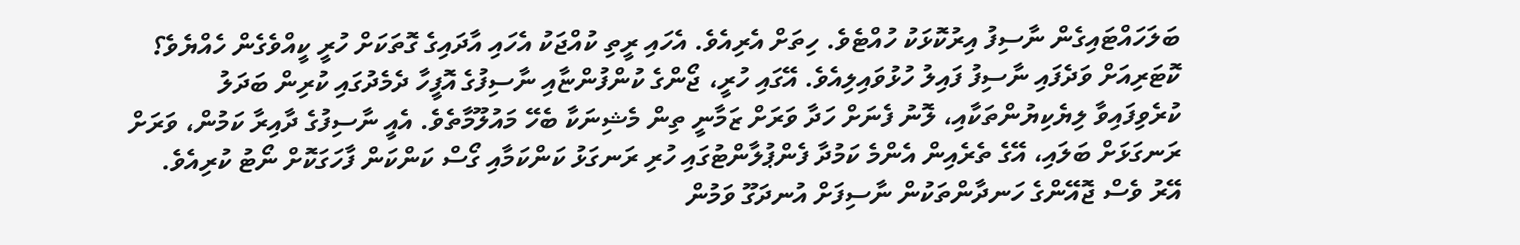ބަލަހައްޓައިގެން ނާސިފު އިރުކޮޅަކު ހުއްޓެވެ. ހިތަށް އެރިއެވެ. އެހައި ރީތި ކުއްޖަކު އެހައި އާދައިގެ ގޮތަކަށް ހުރީ ކީއްވެގެން ހެއްޔެވެ؟
ކޮޓަރިއަށް ވަދެފައި ނާސިފު ފައިލު ހުޅުވައިލިއެވެ. އޭގައި ހުރީ، ޖޯންގެ ކުންފުންޏާއި ނާސިފުގެ އޮފީހާ ދެމެދުގައި ކުރިން ބަދަލު ކުރެވިފައިވާ ލިޔެކިޔުންތަކާއި، ލޮނު ފެނަށް ހަދާ ވަރަށް ޒަމާނީ ތިން މެޝިނަކާ ބެހޭ މައުލޫމާތެވެ. އެއީ ނާސިފުގެ ދާއިރާ ކަމުން، ވަރަށް ރަނގަޅަށް ބަލައި، އޭގެ ތެރެއިން އެންމެ ކަމުދާ ފެންޕުލާންޓުގައި ހުރި ރަނގަޅު ކަންކަމާއި ގޯސް ކަންކަން ފާހަގަކޮށް ނޯޓު ކުރިއެވެ. އޭރު ވެސް ޖޮއޭންގެ ހަނދާންތަކުން ނާސިފަށް އުނދަގޫ ވަމުން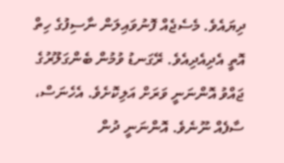ދިޔައެވެ. މެސެޖެއް ފޮނުވައިލަން ނާސިފުގެ ހިތް އޮތީ އެދިއެދިއެވެ. ރޭގަނޑު ވުމުން ބެންގަލޫރުގެ ޖައްވު އޮންނަނީ ވަރަށް އަލިކޮށެވެ. އެހެނަސް، ސާފެއް ނޫނެވެ. އޮންނަނީ ދުން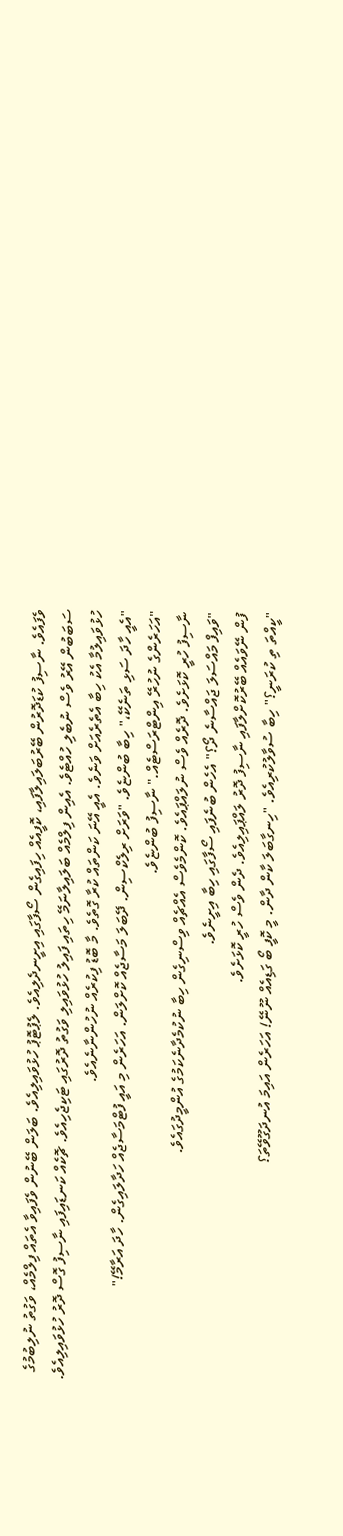ވެފައެވެ. ނާސިފު ކުޑަދޮރުން ބޭރުބަލައިލާފައި، ކޮފީއެއް ހިފައިގެން ސޯފާގައި އިށީނދެލިއެވެ. ލެޕުޓޮޕު ހުޅުވައިލިއެވެ. ބަލަން ބޭނުން ވެފައިވާ އެތައް ފިލްމެއް، ވަގުތު ނުލިބުމުގެ ސަބަބުން އޭރު ވެސް ނުބެލި ހުއްޓެވެ. އެއިން ފިލްމެއް ބަލައިލާނަމޭ ހިތައި ފައިލު ހުޅުވައިލި ވަގުތު ދޮރުގައި ޓަކިޖެހިއެވެ. ޗޮކެއް ކަނޑައިފައި ނާސިފު ގޮސް ދޮރު ހުޅުވައިލިއެވެ. ހުޅުވައިލުމާ އެކު ހިބާ އެތެރެއަށް ވަނެވެ. އެއީ އޭނަ ކަންތައް ކުރާ ގޮތެވެ. މާ ބޮޑު ފިކުރެއް ނުހުންނާނެއެވެ.
"އެއީ ހާދަ ސަޅި ތަނެކޭ،" ހިބާ ބުންޏެވެ. "ވަރަށް ރިލެކްސިން. ދޭބަލަ މަސާޖެއް ކޮށްލަން. އަހަރެން މި އައީ ފުޓްމަސާޖެއް ހަދާލައިގެން. ހާދަ އަރާމޭ!"
"އަހަރެންގެ ނުހުރޭ އިންޓްރަސްޓެއް." ނާސިފު ބުންޏެވެ.
ނާސިފު ހުރީ ކޮޅަށެވެ. ދޮރެއް ވެސް ނުލައްޕައެވެ. ކޮންމެވެސް އެއްޗެއް ވިސްނިގެން ހިބާ ނުކުމެދާނެކަމުގެ އުންމީދުގައެވެ.
"ވައިފް މައްސަލަ ޖައްސާނެ ދޯ؟" އެހެން ބުނެފައި ސޯފާގައި ހިބާ އިށީނެވެ.
ފުން ނޭވައެއް ބޭރުކޮށްލާފައި ނާސިފު ދޮރު ލައްޕައިލިއެވެ. ދެން ވެސް ހުރީ ކޮޅަށެވެ.
"ކީއްތަ ތި ކުރަނީ؟" ހިބާ ސުވާލުކުރިއެވެ. "ހިނގާބަލަ ކާން ދާން. މީ ކޮފީ ބޯ ގަޑިއެއް ނޫނޭ! އަހަރެން އައިމަ އުނދަގޫވޭތަ؟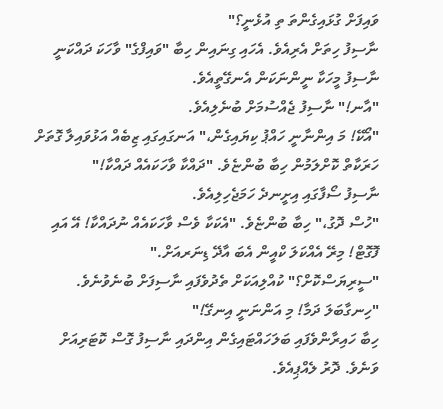ވައިފަށް ގުޅައިގެންތަ ތި އުޅެނީ؟"
ނާސިފު ހިތަށް އެރިއެވެ. އެހައި ގިނައިން ހިބާ "ވައިފްގެ" ވާހަކަ ދައްކަނީ ނާސިފު މީހަކާ ނީންނަކަން އެނގޭތީއެވެ.
"އާނ!" ނާސިފު ޖެއްސުމަށް ބުނެލިއެވެ.
"އޯކޭ! މަ އިންނާނީ ހައްޕު ކިޔައިގެން،" އަނގައިގައި ޒިބެއް އަޅުވައިލާ ގޮތަށް ހަރަކާތް ކޮށްލަމުން ހިބާ ބުންޏެވެ. "ދައްކާ ވާހަކައެއް ދައްކާ!"
ނާސިފު ސޯފާގައި އިށީނދެ ހަމަޖެހިލިއެވެ.
"ހުސް ދޮގު،" ހިބާ ބުންޏެވެ. "އެކަކާ ވެސް ވާހަކައެއް ނުދައްކާ! އޭ އައި ފޮގޮޓް! މިރޭ އެއްކަލަ ކްއީން އެބަ އާދޭ ޑިނަރއަށް."
"ސީރިޔަސްކޮށް؟" ކުއްލިއަކަށް ތެދުވެފައި ނާސިފަށް ބުނެވުނެވެ. "ހިނގާބަލަ ދަމާ! މި އަންނަނީ އިނގޭ!"
ހިބާ ހައިރާންވެފައި ބަލަހައްޓައިގެން އިންދައި ނާސިފު ގޮސް ކޮޓަރިއަށް ވަނެވެ. ދޮރު ލެއްޕިއެވެ.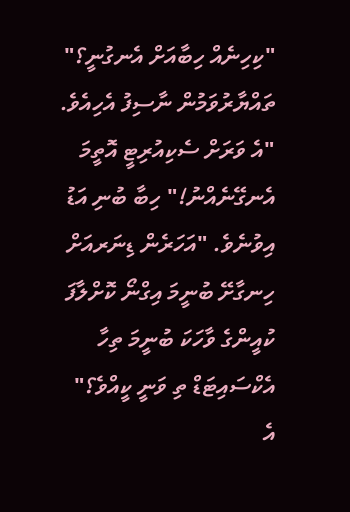"ކިހިނެއް ހިބާއަށް އެނގުނީ؟" ތައްޔާރުވަމުން ނާސިފު އެހިއެވެ.
"އެ ވަރަށް ސެކިއުރިޓީ އޮތީމަ އެނގޭނެއްނު!" ހިބާ ބުނި އަޑު އިވުނެވެ. "އަހަރެން ޑިނަރއަށް ހިނގާށޭ ބުނީމަ އިގްނޯ ކޮށްލާފަ ކުއީންގެ ވާހަކަ ބުނީމަ ތިހާ އެކްސައިޓަޑް ތި ވަނީ ކީއްވެ؟"
އެ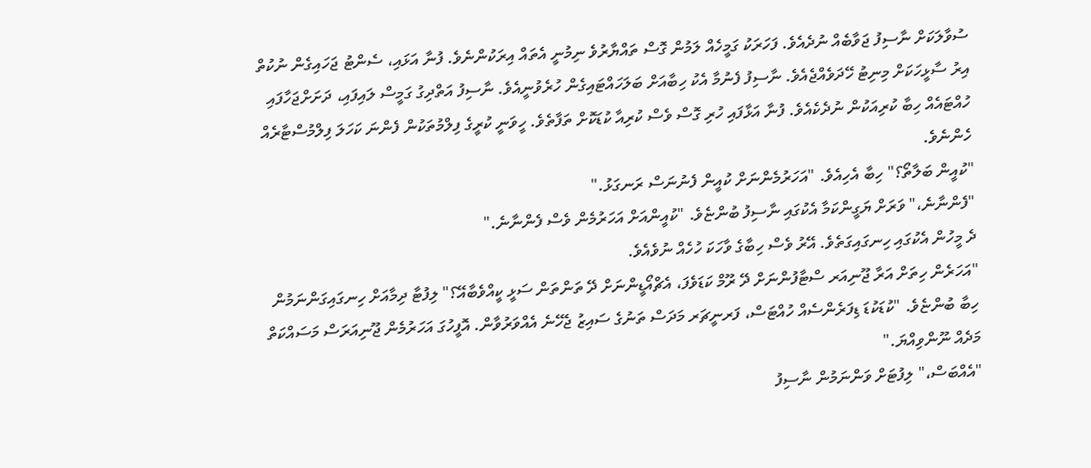ސުވާލަކަށް ނާސިފު ޖަވާބެއް ނުދެއެވެ. ފަހަރަކު ގަމީހެއް ލަމުން ގޮސް ތައްޔާރުވެ ނިމުނީ އެތައް އިރަކުންނެވެ. ފުނާ އަޅައި، ސެންޓު ޖަހައިގެން ނުކުތް އިރު ސާޅީހަކަށް މިނިޓު ހޭދަވެއްޖެއެވެ. ނާސިފު ފެނުމާ އެކު ހިބާއަށް ބަލަހައްޓައިގެން ހުރެވުނީއެވެ. ނާސިފު އަތްދިގު ގަމީސް ލައިފައި، ދަށަށްޖަހާފައި ހުއްޓައެއް ހިބާ ކުރިއަކުން ނުދެކެއެވެ. ފުނާ އަޅާފައި ހުރި ގޮސް ވެސް ކުރިއާ ކުޑަކޮށް ތަފާތެވެ. ހީވަނީ ކުރީގެ ފިލްމުތަކުން ފެންނަ ކަހަލަ ފިލްމުސްޓާރެއް ހެންނެވެ.
"ކުއީން ބަލާތޯ؟" ހިބާ އެހިއެވެ. "އަހަރުމެންނަށް ކުއީން ފެނުނަސް ރަނގަޅު."
"ފެންނާނެ،" ވަރަށް ޔަގީންކަމާ އެކުގައި ނާސިފު ބުންޏެވެ. "ކުއީންއަށް އަހަރުމެން ވެސް ފެންނާނެ."
ދެ މީހުން އެކުގައި ހިނގައިގަތެވެ. އޭރު ވެސް ހިބާގެ ވާހަކަ ހުހެއް ނުވެއެވެ.
"އަހަރެން ހިތަށް އަރާ ޖޫނިއަރ ސްޓާފުންނަށް ދޭ ރޫމް ކަޑަވެފަ، އެޗްއޯޑީންނަށް ދޭ ތަންތަން ސަޅީ ކީއްވެބާއޭ؟" ލިފުޓާ ދިމާއަށް ހިނގައިގަންނަމުން ހިބާ ބުންޏެވެ. "ކުޑަކުޑަ ޑިފަރެންސެއް ހުއްޓަސް، ފަރނީޗަރ މަދަސް ތަނުގެ ސައިޒު ޖެހޭނެ އެއްވަރުވާން. އޮފީހުގަ އަހަރުމެން ޖޫނިއަރަސް މަސައްކަތް މަދެއް ނޫންވިއްޔަ."
"އެއްބަސް،" ލިފުޓަށް ވަންނަމުން ނާސިފު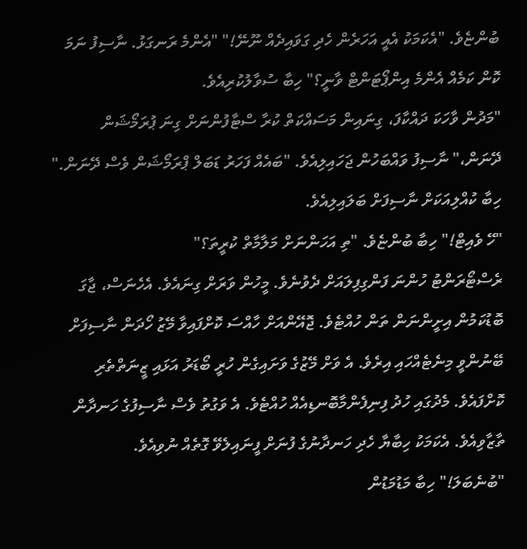ބުންޏެވެ. "އެކަމަކު އެއީ އަހަރެން ހެދި ގަވައިދެއް ނޫނޭ!" "އެންމެ ރަނގަޅު. ނާސިފު ނަމަ ކޮން ކަމެއް އެންމެ އިންޕޯޓަންޓް ވާނީ؟" ހިބާ ސުވާލުކުރިއެވެ.
"މަދުން ވާހަކަ ދައްކާފަ، ގިނައިން މަސައްކަތް ކުރާ ސްޓާފުންނަށް ގިނަ ޕުރަމޯޝަން ދޭނަން،" ނާސިފު ވައްބަހުން ޖަހައިލިއެވެ. "ބައެއް ފަހަރު ޑަބަލް ޕްރަމޯޝަން ވެސް ދޭނަން."
ހިބާ ކުއްލިއަކަށް ނާސިފަށް ބަލައިލިއެވެ.
"ހޭ ވެއިޓް!" ހިބާ ބުންޏެވެ. "ތި އަހަންނަށް މަލާމާތް ކުރީތަ؟"
ރެސްޓޯރަންޓު ހުންނަ ފަންގިފިލައަށް ދެވުނެވެ. މީހުން ވަރަށް ގިނައެވެ. އެހެނަސް، ޖާގަ ބޮޑުކަމުން އިށީންނަން ތަން ހުއްޓެވެ. ޖޮއޭންއަށް ހާއްސަ ކޮށްފައިވާ މޭޒު ހޯދަން ނާސިފަށް ބޭނުންވީ މިނެޓެއްހައި އިރެވެ. އެ ވަށް މޭޒުގެ ވަށައިގެން ހުރީ ބޯޑަރު އަޅައި ޒީނަތްތެރި ކޮށްފައެވެ. މެދުގައި ހުދު ފިނިފެންމާބޮނޑިއެއް ހުއްޓެވެ. އެ ވަގުތު ވެސް ނާސިފުގެ ހަނދާން ތާޒާވިއެވެ. އެކަމަކު ހިބާޔާ ހެދި ހަނދާނުގެ ފުނަށް ފީނައިލެވޭ ގޮތެއް ނުވިއެވެ.
"ބުނެބަލަ!" ހިބާ މަޑުމަޑުން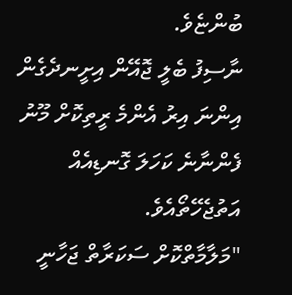ބުންޏެވެ.
ނާސިފު ބެލީ ޖޮއޭން އިށީނދެގެން އިންނަ އިރު އެންމެ ރީތިކޮށް މޫނު ފެންނާނެ ކަހަލަ ގޮނޑިއެއް އަތުޖެހޭތޯއެވެ.
"މަލާމާތްކޮށް ސަކަރާތް ޖަހާނީ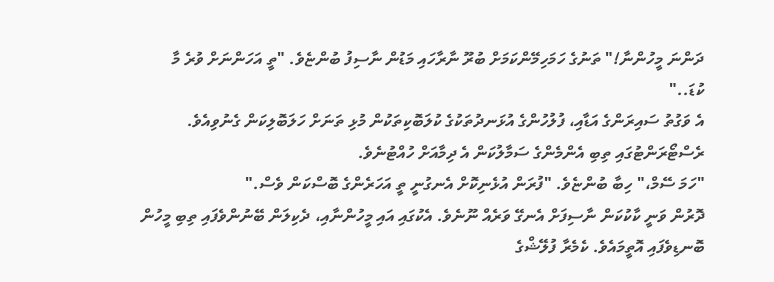ދަންނަ މީހުންނާ!" ތަނުގެ ހަމަހިމޭންކަމަށް ބުރޫ ނާރާހައި މަޑުން ނާސިފު ބުންޏެވެ. "ތީ އަހަންނަށް ވުރެ މާ ކުޑަ.."
އެ ވަގުތު ސައިރަންގެ އަޑާއި، ފުލުހުންގެ އުޅަނދުތަކުގެ ކުލަބޮކިތަކުން މުޅި ތަނަށް ހަލަބޮލިކަން ގެނުވިއެވެ. ރެސްޓޯރަންޓުގައި ތިބި އެންމެންގެ ސަމާލުކަން އެ ދިމާއަށް ހުއްޓުނެވެ.
"ހަމަ ސޭމް،" ހިބާ ބުންޏެވެ. "ފުރަން އުޅެނިކޮށް އެނގުނީ ތީ އަހަރެންގެ ބޮސްކަން ވެސް."
ދޮރުން ވަނީ ކާކުކަން ނާސިފަށް އެނގޭ ވަރެއް ނޫނެވެ. އެކުގައި އައި މީހުންނާއި، ދެކިލަން ބޭނުންވެފައި ތިބި މީހުން ބޮނޑިވެފައި އޮތީމައެވެ. ކެމެރާ ފުލޭޝްގެ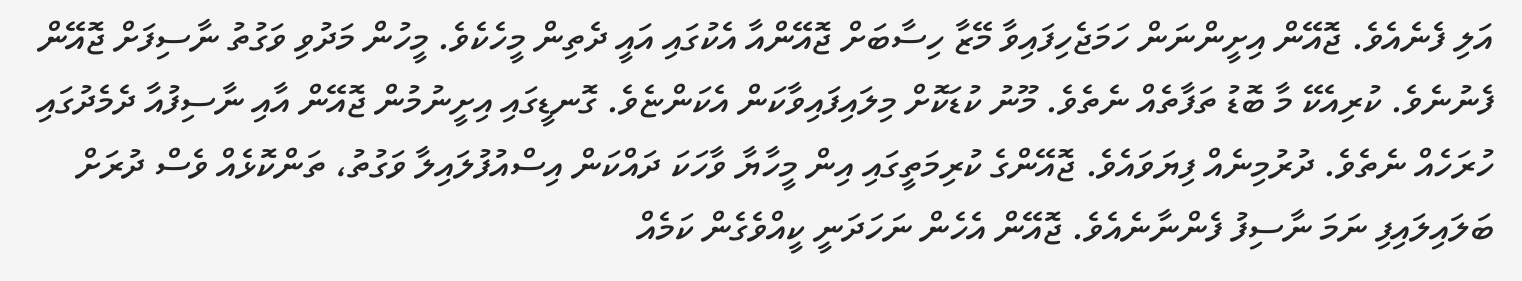އަލި ފެނެއެވެ. ޖޮއޭން އިށީންނަން ހަމަޖެހިފައިވާ މޭޒާ ހިސާބަށް ޖޮއޭންއާ އެކުގައި އައީ ދެތިން މީހެކެވެ. މީހުން މަދުވި ވަގުތު ނާސިފަށް ޖޮއޭން ފެނުނެވެ. ކުރިއެކޭ މާ ބޮޑު ތަފާތެއް ނެތެވެ. މޫނު ކުޑަކޮށް މިލައިފައިވާކަން އެކަންޏެވެ. ގޮނޑީގައި އިށީނުމުން ޖޮއޭން އާއި ނާސިފުއާ ދެމެދުގައި ހުރަހެއް ނެތެވެ. ދުރުމިނެއް ފިޔަވައެވެ. ޖޮއޭންގެ ކުރިމަތީގައި އިން މީހާޔާ ވާހަކަ ދައްކަން އިސްއުފުލައިލާ ވަގުތު، ތަންކޮޅެއް ވެސް ދުރަށް ބަލައިލައިފި ނަމަ ނާސިފު ފެންނާނެއެވެ. ޖޮއޭން އެހެން ނަހަދަނީ ކީއްވެގެން ކަމެއް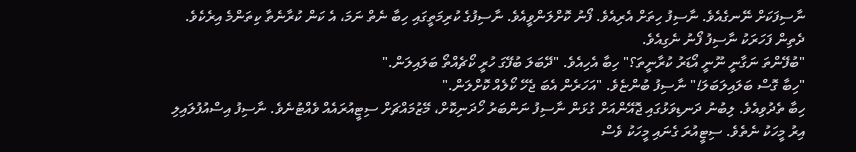ނާސިފަކަށް ނޭނގެއެވެ. ނާސިފު ހިތަށް އެރިއެވެ. ފޯނު ކޮށްލަންވީއެވެ. ނާސިފުގެ ކުރިމަތީގައި ހިބާ ނެތް ނަމަ، އެ ކަން ކުރާނެތާ ކިތަންމެ އިރެކެވެ. ދެތިން ފަހަރަކު ނާސިފު ފޯނު ނެގިއެވެ.
"ބުފޭންތަ ނަގާނީ ނޫނީ އޯޑަރު ކުރާނީތަ؟" ހިބާ އެހިއެވެ. "ދޭބަލަ ބުފޭގަ ހުރީ ކޯޗެއްތޯ ބަލައިލަން."
"ހިބާ ގޮސް ބަލައިލަބަލަ!" ނާސިފު ބުންޏެވެ. "އަހަރެން އެބަ ޖެހޭ ކޯލެއް ކޮށްލަން."
ހިބާ ތެދުވިއެވެ. ލިބުނު ދަނޑިވަޅުގައި ޖޮއޭންއަށް ގުޅަން ނާސިފު ނަންބަރު ހޯދަނިކޮށް، މޭޒުމައްޗަށް ސިޓީއުރައެއް ވެއްޓުނެވެ. ނާސިފު އިސްއުފުލައިލި އިރު މީހަކު ނެތެވެ. ސިޓީއުރަ ގެނައި މީހަކު ވެސް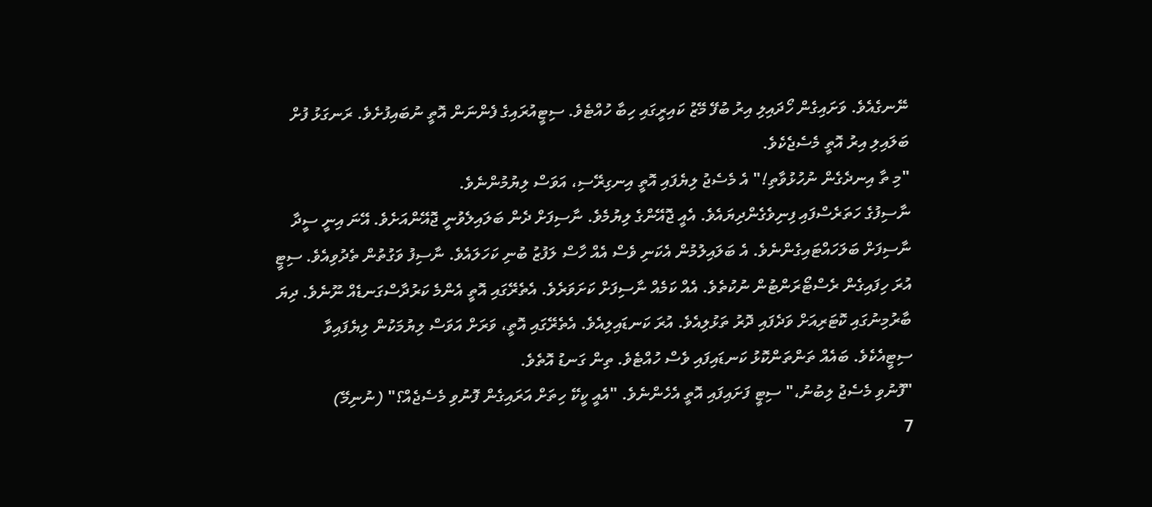ނޭނގެއެވެ. ވަށައިގެން ހޯދައިލި އިރު ބުފޭ މޭޒު ކައިރީގައި ހިބާ ހުއްޓެވެ. ސިޓީއުރައިގެ ފެންނަން އޮތީ ނުބައިފުށެވެ. ރަނގަޅު ފުށް ބަލައިލި އިރު އޮތީ މެސެޖެކެވެ.
"މި ތާ އިނދެގެން ނުހުޅުވާތި!" އެ މެސެޖު ލިޔެފައި އޮތީ އިނގިރޭސި، އަވަސް ލިޔުމުންނެވެ.
ނާސިފުގެ ހަތަރެސްފައި ފިނިވެގެންދިޔައެވެ. އެއީ ޖޮއޭންގެ ލިޔުމެވެ. ނާސިފަށް ދެން ބަލައިލެވުނީ ޖޮއޭންއަށެވެ. އޭނަ އިނީ ސީދާ ނާސިފަށް ބަލަހައްޓައިގެންނެވެ. އެ ބަލައިލުމުން އެކަނި ވެސް އެއް ހާސް ލަފުޒު ބުނި ކަހަލައެވެ. ނާސިފު ވަގުތުން ތެދުވިއެވެ. ސިޓީ އުރަ ހިފައިގެން ރެސްޓޯރަންޓުން ނުކުތެވެ. އެއް ކަމެއް ނާސިފަށް ކަށަވަރެވެ. އެތެރޭގައި އޮތީ އެންމެ ކަރުދާސްގަނޑެއް ނޫނެވެ. ދިޔަ ބާރުމިނުގައި ކޮޓަރިއަށް ވަދެފައި ދޮރު ތަޅުލިއެވެ. އުރަ ކަނޑައިލިއެވެ. އެތެރޭގައި އޮތީ، ވަރަށް އަވަސް ލިޔުމަކުން ލިޔެފައިވާ ސިޓީއެކެވެ. ބައެއް ތަންތަންކޮޅު ކަނޑައިފައި ވެސް ހުއްޓެވެ. ތިން ގަނޑު އޮތެވެ.
"ފޮނުވި މެސެޖު ލިބުނު،" ސިޓީ ފަށައިފައި އޮތީ އެހެންނެވެ. "އެއީ ކީކޭ ހިތަށް އަރައިގެން ފޮނުވި މެސެޖެއް؟" (ނުނިމޭ)
7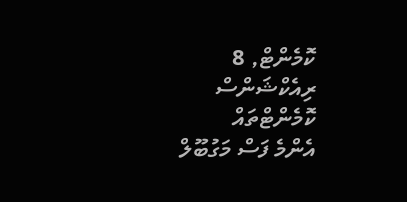ކޮމެންޓް, 8 ރިއެކްޝަންސް
ކޮމެންޓްތައް
އެންމެ ފަސް މަގުބޫލް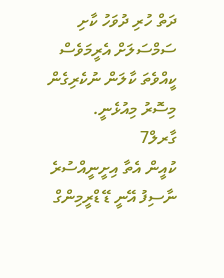ދަތް ހުރި ދުވަހު ކާށި
ސަމްސަލަށް އެރީމަވެސް ކީއްވެތަ ކާލަން ނުކެރިގެން މިސޮރު މިއުޅެނީ.
ގާރލް7
ކުއީން އެތާ އިށީނީއްސުރެ ނާސިފު އޭނީ ޑޭ ޑްރީމިންގް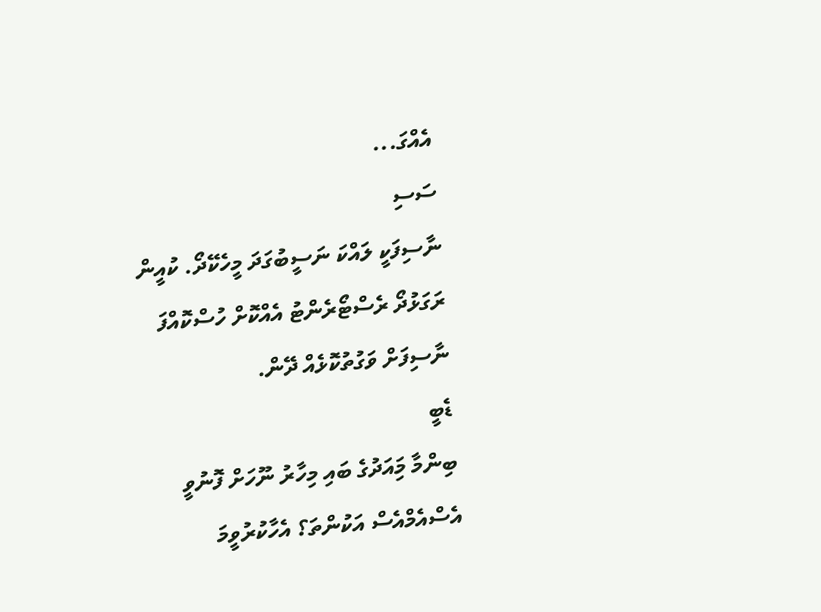އެއްގަ...
ސަސި
ނާސިފަކީ ލައްކަ ނަސީބުގަދަ މީހެކޭދޯ. ކުއީން ރަގަޅުދޯ ރެސްޓޯރެންޓު އެއްކޮށް ހުސްކޮއްފަ ނާސިފަށް ވަގުތުކޮޅެއް ދޭން.
ޑެބީ
ބިންމާ މިައަދުގެ ބައި މިހާރު ނޫހަށް ފޮނުވީ އެސްއެމްއެސް އަކުންތަ؟ އެހާކުރުވީމަ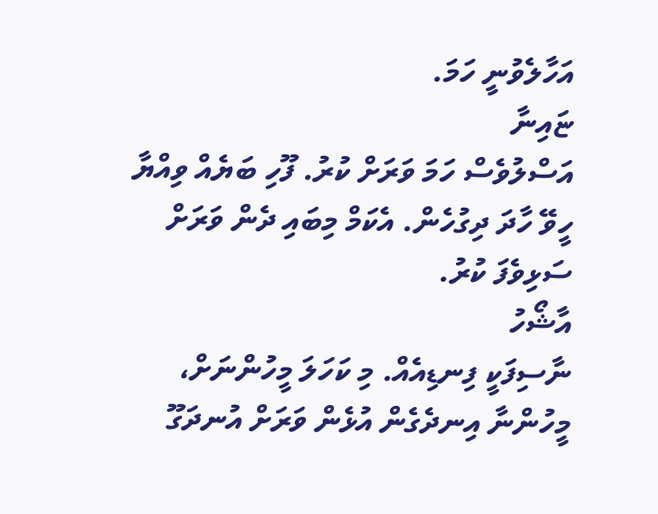އަހާލެވުނީ ހަމަ.
ޏައިނާ
އަސްލުވެސް ހަމަ ވަރަށް ކުރު. ފޫހި ބަޔެއް ވިއްޔާ ހީވޭ ހާދަ ދިގުހެން. އެކަމް މިބައި ދެން ވަރަށް ސަޅިވެފަ ކުރު.
އާޝޯހު
ނާސިފަކީ ފިނޑިއެއް. މި ކަހަލަ މީހުންނަށް، މީހުންނާ އިނދެގެން އުޅެން ވަރަށް އުނދަގޫ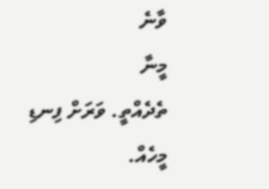ވާނެ
މީނާ
ތެދެއްތީ. ވަރަށް ފިނޑި މީހެއް.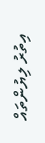އިތުރު ލިޔުންތައް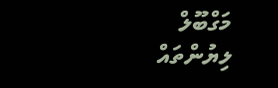މަގްބޫލް ލިޔުންތައް